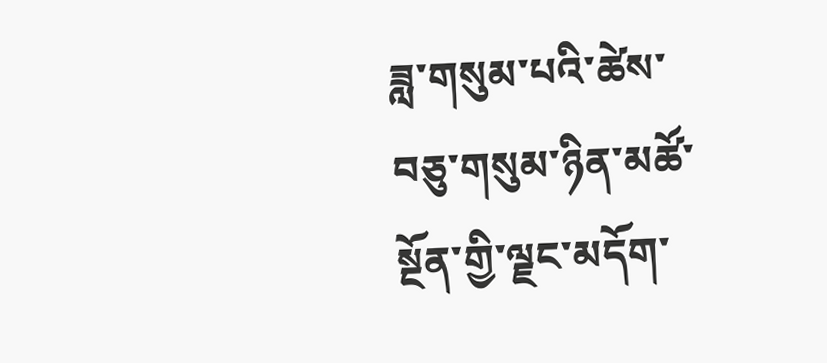ཟླ་གསུམ་པའི་ཚེས་བཅུ་གསུམ་ཉིན་མཚོ་སྔོན་གྱི་ལྗང་མདོག་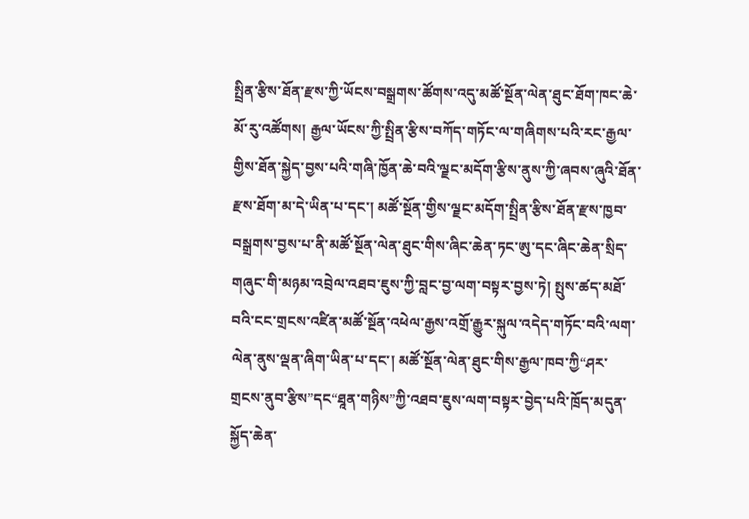སྤྲིན་རྩིས་ཐོན་རྫས་ཀྱི་ཡོངས་བསྒྲགས་ཚོགས་འདུ་མཚོ་སྔོན་ལེན་ཐུང་ཐོག་ཁང་ཆེ་མོ་རུ་འཚོགས། རྒྱལ་ཡོངས་ཀྱི་སྤྲིན་རྩིས་བཀོད་གཏོང་ལ་གཞིགས་པའི་རང་རྒྱལ་གྱིས་ཐོན་སྐྱེད་བྱས་པའི་གཞི་ཁྱོན་ཆེ་བའི་ལྗང་མདོག་རྩིས་ནུས་ཀྱི་ཞབས་ཞུའི་ཐོན་རྫས་ཐོག་མ་དེ་ཡིན་པ་དང་། མཚོ་སྔོན་གྱིས་ལྗང་མདོག་སྤྲིན་རྩིས་ཐོན་རྫས་ཁྱབ་བསྒྲགས་བྱས་པ་ནི་མཚོ་སྔོན་ལེན་ཐུང་གིས་ཞིང་ཆེན་ཏང་ཨུ་དང་ཞིང་ཆེན་སྲིད་གཞུང་གི་མཉམ་འབྲེལ་འཐབ་ཇུས་ཀྱི་བླང་བྱ་ལག་བསྟར་བྱས་ཏེ། སྤུས་ཚད་མཐོ་བའི་ངང་གྲངས་འཛིན་མཚོ་སྔོན་འཕེལ་རྒྱས་འགྲོ་རྒྱུར་སྐུལ་འདེད་གཏོང་བའི་ལག་ལེན་ནུས་ལྡན་ཞིག་ཡིན་པ་དང་། མཚོ་སྔོན་ལེན་ཐུང་གིས་རྒྱལ་ཁབ་ཀྱི“ཤར་གྲངས་ནུབ་རྩིས”དང“ཐཱན་གཉིས”ཀྱི་འཐབ་ཇུས་ལག་བསྟར་བྱེད་པའི་ཁྲོད་མདུན་སྐྱོད་ཆེན་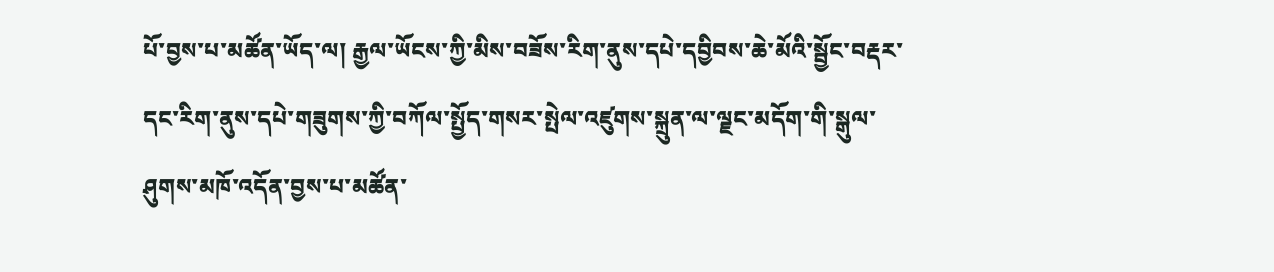པོ་བྱས་པ་མཚོན་ཡོད་ལ། རྒྱལ་ཡོངས་ཀྱི་མིས་བཟོས་རིག་ནུས་དཔེ་དབྱིབས་ཆེ་མོའི་སྦྱོང་བརྡར་དང་རིག་ནུས་དཔེ་གཟུགས་ཀྱི་བཀོལ་སྤྱོད་གསར་སྤེལ་འཛུགས་སྐྲུན་ལ་ལྗང་མདོག་གི་སྒུལ་ཤུགས་མཁོ་འདོན་བྱས་པ་མཚོན་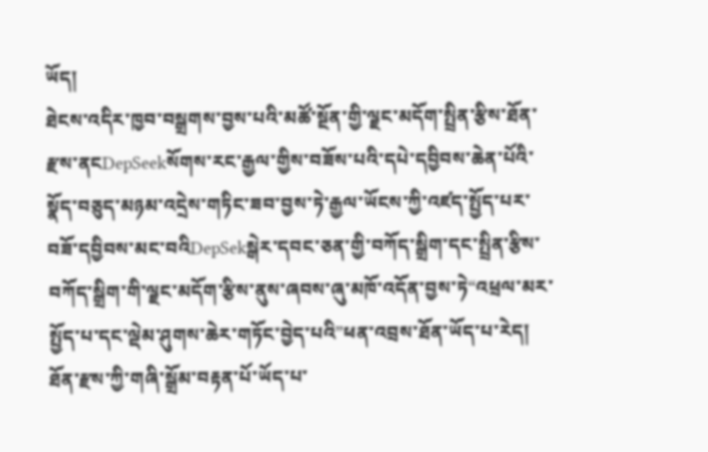ཡོད།
ཐེངས་འདིར་ཁྱབ་བསྒྲགས་བྱས་པའི་མཚོ་སྔོན་གྱི་ལྗང་མདོག་སྤྲིན་རྩིས་ཐོན་རྫས་ནངDepSeekསོགས་རང་རྒྱལ་གྱིས་བཟོས་པའི་དཔེ་དབྱིབས་ཆེན་པོའི་སྣོད་བཅུད་མཉམ་འདྲེས་གཏིང་ཟབ་བྱས་ཏེ་རྒྱལ་ཡོངས་ཀྱི་འཛད་སྤྱོད་པར་བཟོ་དབྱིབས་མང་བའིDepSekསྒེར་དབང་ཅན་གྱི་བཀོད་སྒྲིག་དང་སྤྲིན་རྩིས་བཀོད་སྒྲིག་གི་ལྗང་མདོག་རྩིས་ནུས་ཞབས་ཞུ་མཁོ་འདོན་བྱས་ཏེ“འཕྲལ་མར་སྤྱོད་པ་དང་ལྡེམ་ཤུགས་ཆེར་གཏོང་བྱེད་པའི”ཕན་འབྲས་ཐོན་ཡོད་པ་རེད། ཐོན་རྫས་ཀྱི་གཞི་སྒྲོམ་བརྟན་པོ་ཡོད་པ་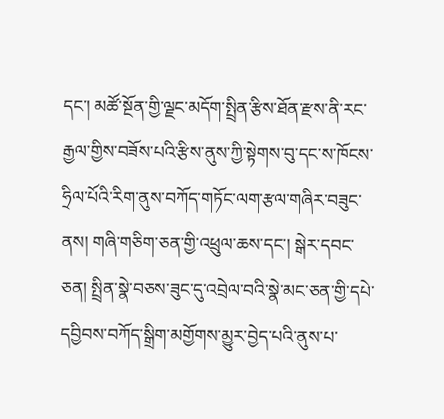དང་། མཚོ་སྔོན་གྱི་ལྗང་མདོག་སྤྲིན་རྩིས་ཐོན་རྫས་ནི་རང་རྒྱལ་གྱིས་བཟོས་པའི་རྩིས་ནུས་ཀྱི་སྟེགས་བུ་དང་ས་ཁོངས་ཧྲིལ་པོའི་རིག་ནུས་བཀོད་གཏོང་ལག་རྩལ་གཞིར་བཟུང་ནས། གཞི་གཅིག་ཅན་གྱི་འཕྲུལ་ཆས་དང་། སྒེར་དབང་ཅན། སྤྲིན་སྣེ་བཅས་ཟུང་དུ་འབྲེལ་བའི་སྣེ་མང་ཅན་གྱི་དཔེ་དབྱིབས་བཀོད་སྒྲིག་མགྱོགས་མྱུར་བྱེད་པའི་ནུས་པ་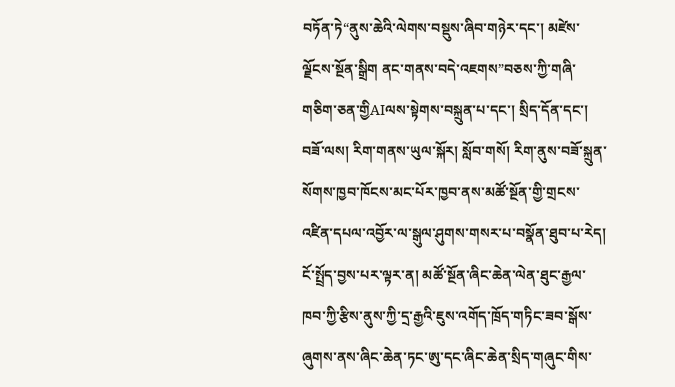བཏོན་ཏེ“ནུས་ཆེའི་ལེགས་བསྡུས་ཞིབ་གཉེར་དང་། མཛེས་ལྗོངས་སྔོན་སྒྲིག ནང་གནས་བདེ་འཇགས”བཅས་ཀྱི་གཞི་གཅིག་ཅན་གྱིAIལས་སྟེགས་བསྐྲུན་པ་དང་། སྲིད་དོན་དང་། བཟོ་ལས། རིག་གནས་ཡུལ་སྐོར། སློབ་གསོ། རིག་ནུས་བཟོ་སྐྲུན་སོགས་ཁྱབ་ཁོངས་མང་པོར་ཁྱབ་ནས་མཚོ་སྔོན་གྱི་གྲངས་འཛིན་དཔལ་འབྱོར་ལ་སྒུལ་ཤུགས་གསར་པ་བསྣོན་ཐུབ་པ་རེད།
ངོ་སྤྲོད་བྱས་པར་ལྟར་ན། མཚོ་སྔོན་ཞིང་ཆེན་ལེན་ཐུང་རྒྱལ་ཁབ་ཀྱི་རྩིས་ནུས་ཀྱི་དྲ་རྒྱའི་ཇུས་འགོད་ཁྲོད་གཏིང་ཟབ་སྒོས་ཞུགས་ནས་ཞིང་ཆེན་ཏང་ཨུ་དང་ཞིང་ཆེན་སྲིད་གཞུང་གིས་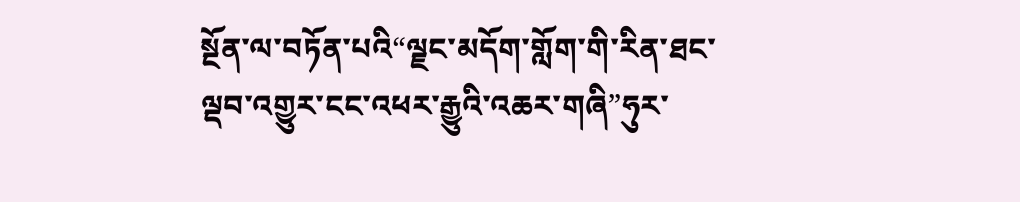སྔོན་ལ་བཏོན་པའི“ལྗང་མདོག་གློག་གི་རིན་ཐང་ལྡབ་འགྱུར་ངང་འཕར་རྒྱུའི་འཆར་གཞི”ཧུར་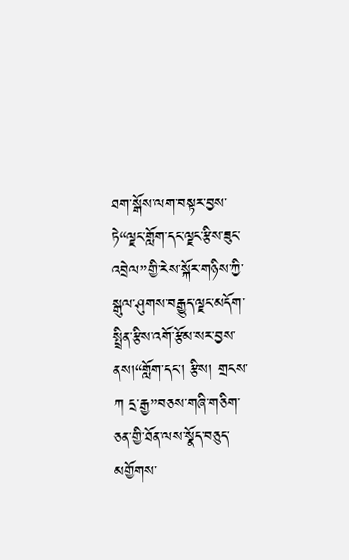ཐག་སྒོས་ལག་བསྟར་བྱས་ཏེ“ལྗང་གློག་དང་ལྗང་རྩིས་ཟུང་འབྲེལ”གྱི་རེས་སྐོར་གཉིས་ཀྱི་སྒུལ་ཤུགས་བརྒྱུད་ལྗང་མདོག་སྤྲིན་རྩིས་འགོ་རྩོམ་སར་བྱས་ནས།“གློག་དང་། རྩིས། གྲངས་ཀ དྲ་རྒྱ”བཅས་གཞི་གཅིག་ཅན་གྱི་ཐོན་ལས་སྣོད་བཅུད་མགྱོགས་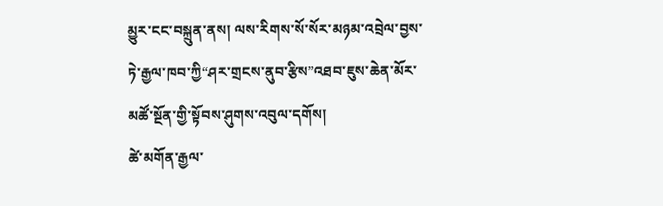མྱུར་ངང་བསྐྲུན་ནས། ལས་རིགས་སོ་སོར་མཉམ་འབྲེལ་བྱས་ཏེ་རྒྱལ་ཁབ་ཀྱི“ཤར་གྲངས་ནུབ་རྩིས”འཐབ་ཇུས་ཆེན་མོར་མཚོ་སྔོན་གྱི་སྟོབས་ཤུགས་འབུལ་དགོས།
ཚེ་མགོན་རྒྱལ་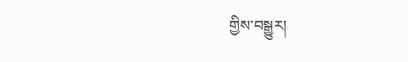གྱིས་བསྒྱུར།